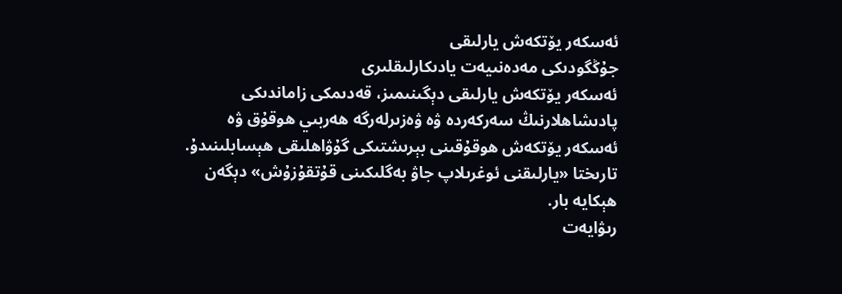ئەسكەر يۆتكەش يارلىقى
جۇڭگودىكى مەدەنىيەت يادىكارلىقلىرى
ئەسكەر يۆتكەش يارلىقى دېگىنىمىز، قەدىمكى زاماندىكى پادىشاھلارنىڭ سەركەردە ۋە ۋەزىرلەرگە ھەربىي ھوقۇق ۋە ئەسكەر يۆتكەش ھوقۇقىنى بېرىشتىكى گۇۋاھلىقى ھېسابلىنىدۇ. تارىختا «يارلىقنى ئوغرىلاپ جاۋ بەگلىكىنى قۇتقۇزۇش» دېگەن ھېكايە بار.
رىۋايەت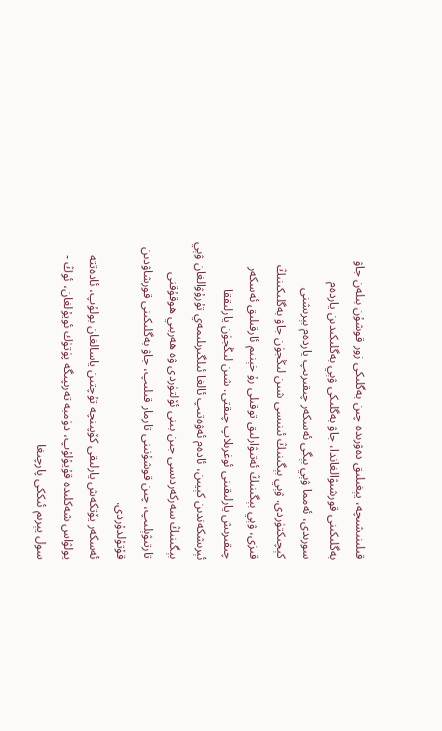قىلىنىشىچە، يېغىلىق دەۋرىدە چىن بەگلىكى زور قوشۇن بىلەن جاۋ بەگلىكىنى قورشىۋالغاندا، جاۋ بەگلىكى ۋېي بەگلىكىدىن ياردەم سورىدى، ئەمما ۋېي بېگى ئەسكەر چىقىرىپ ياردەم بېرىشنى كېچىكتۈردى. ۋېي بېگىنىڭ ئىنىسى شىن لىڭجۈن جاۋ بەگلىكىنىڭ قىزى، ۋېي بېگىنىڭ ئەتىۋارلىق توقىلى رۇ خېنىم ئارقىلىق ئەسكەر چىقىرىش يارلىقىنى ئوغرىلاپ چىقتى. شىن لىڭجۈن يارلىققا ئېرىشكەندىن كېيىن، ئادەم ئەۋەتىپ ئالغا ئىلگىرىلىمەي تۇرۇۋالغان ۋېي بېگىنىڭ سەركەردىسى جىن بىنى ئۆلتۈردى ۋە ھەربىي ھوقۇقنى تارتىۋېلىپ، چىن قوشۇنىنى تارمار قىلىپ، جاۋ بەگلىكىنى قورشاۋدىن قۇتۇلدۇردى.
ئەسكەر يۆتكەش يارلىقى كۆپىنچە تۇچتىن ياسالغان بولۇپ، ئادەتتە يولۋاس شەكلىدە قۇيۇلۇپ، دۈمبە تەرىپىگە پۈتۈك ئويۇلغان، ئوڭ - سول يېرىم ئىككى پارچىغا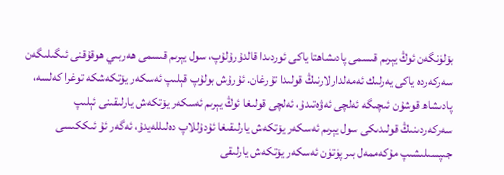بۆلۈنگەن ئوڭ يېرىم قىسمى پادىشاھتا ياكى ئوردىدا قالدۇرۇلۇپ، سول يېرىم قىسمى ھەربىي ھوقۇقنى ئىگىلىگەن سەركەردە ياكى يەرلىك ئەمەلدارلارنىڭ قولىدا تۇرغان. ئۇرۇش بولۇپ قېلىپ ئەسكەر يۆتكەشكە توغرا كەلسە، پادىشاھ قوشۇن ئىچىگە ئەلچى ئەۋەتىدۇ، ئەلچى قولىغا ئوڭ يېرىم ئەسكەر يۆتكەش يارلىقىنى ئېلىپ سەركەردىنىڭ قولىدىكى سول يېرىم ئەسكەر يۆتكەش يارلىقىغا ئۇدۇللاپ دەلىللەيدۇ، ئەگەر ئۇ ئىككىسى جىپسىلىشىپ مۇكەممەل بىر پۈتۈن ئەسكەر يۆتكەش يارلىقى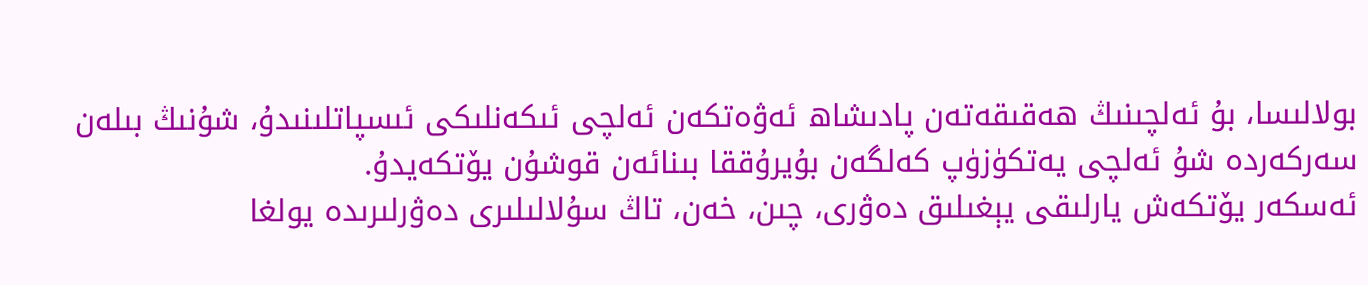بولالىسا، بۇ ئەلچىنىڭ ھەقىقەتەن پادىشاھ ئەۋەتكەن ئەلچى ئىكەنلىكى ئىسپاتلىنىدۇ، شۇنىڭ بىلەن سەركەردە شۇ ئەلچى يەتكۈزۈپ كەلگەن بۇيرۇققا بىنائەن قوشۇن يۆتكەيدۇ.
ئەسكەر يۆتكەش يارلىقى يېغىلىق دەۋرى، چىن، خەن، تاڭ سۇلالىلىرى دەۋرلىرىدە يولغا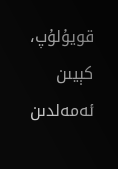قويۇلۇپ، كېيىن ئەمەلدىن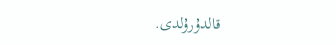قالدۇرۇلدى.